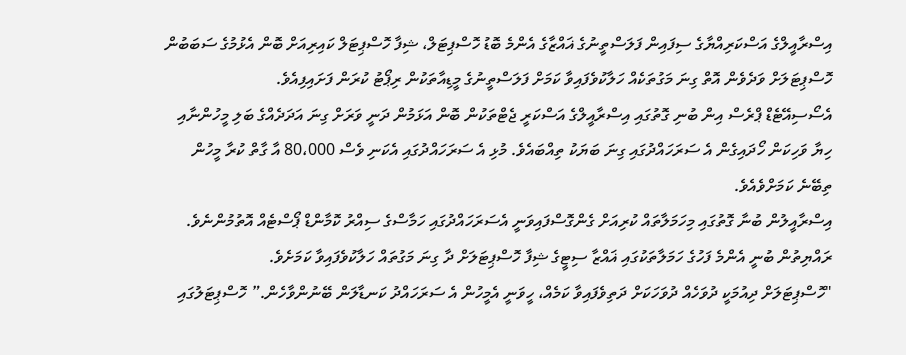އިސްރާއީލްގެ އަސްކަރިއްޔާގެ ސިފައިން ފަލަސްތީނުގެ ޣައްޒާގެ އެންމެ ބޮޑު ހޮސްޕިޓަލް، ޝިފާ ހޮސްޕިޓަލް ކައިރިއަށް ބޮން އެޅުމުގެ ސަބަބުން ހޮސްޕިޓަލަށް ވަދެވެން އޮތް ގިނަ މަގުތަކެއް ހަލާކުވެފައިވާ ކަމަށް ފަލަސްތީނުގެ މީޑިއާތަކުން ރިޕޯޓު ކުރަން ފަށައިފިއެވެ.
އެސޯސިއޭޓެޑް ޕްރެސް އިން ބުނި ގޮތުގައި އިސްރާއީލްގެ އަސްކަރީ ޖެޓްތަކުން ބޮން އަޅަމުން ދަނީ ވަރަށް ގިނަ އަދަދެއްގެ ބަލި މީހުންނާއި ހިޔާ ވަހިކަން ހޯދައިގެން އެ ސަރަހައްދުގައި ގިނަ ބަޔަކު ތިއްބައެވެ. މުޅި އެ ސަރަހައްދުގައި އެކަނި ވެސް 80،000 އާ ގާތް ކުރާ މީހުން ތިބޭނެ ކަމަށްވެއެވެ.
އިސްރާއީލުން ބުނާ ގޮތުގައި މިހަމަލާތައް ކުރިއަށް ގެންގޮސްފައިވަނީ އެސަރަހައްދުގައި ހަމާސްގެ ސިއްރު ކޮމާންޑް ޕޯސްޓެއް އޮތުމުންނެވެ. ރައްޔިތުން ބުނީ އެންމެ ފަހުގެ ހަމަލާތަކުގައި ޣައްޒާ ސިޓީގެ ޝިފާ ހޮސްޕިޓަލަށް ދާ ގިނަ މަގުތައް ހަލާކުވެފައިވާ ކަމަށެވެ.
"ހޮސްޕިޓަލަށް ދިއުމަކީ ދުވަހެއް ދުވަހަކަށް ދަތިވެފައިވާ ކަމެއް، ހީވަނީ އެމީހުން އެ ސަރަހައްދު ކަނޑާލަން ބޭނުންވާހެން.” ހޮސްޕިޓަލުގައި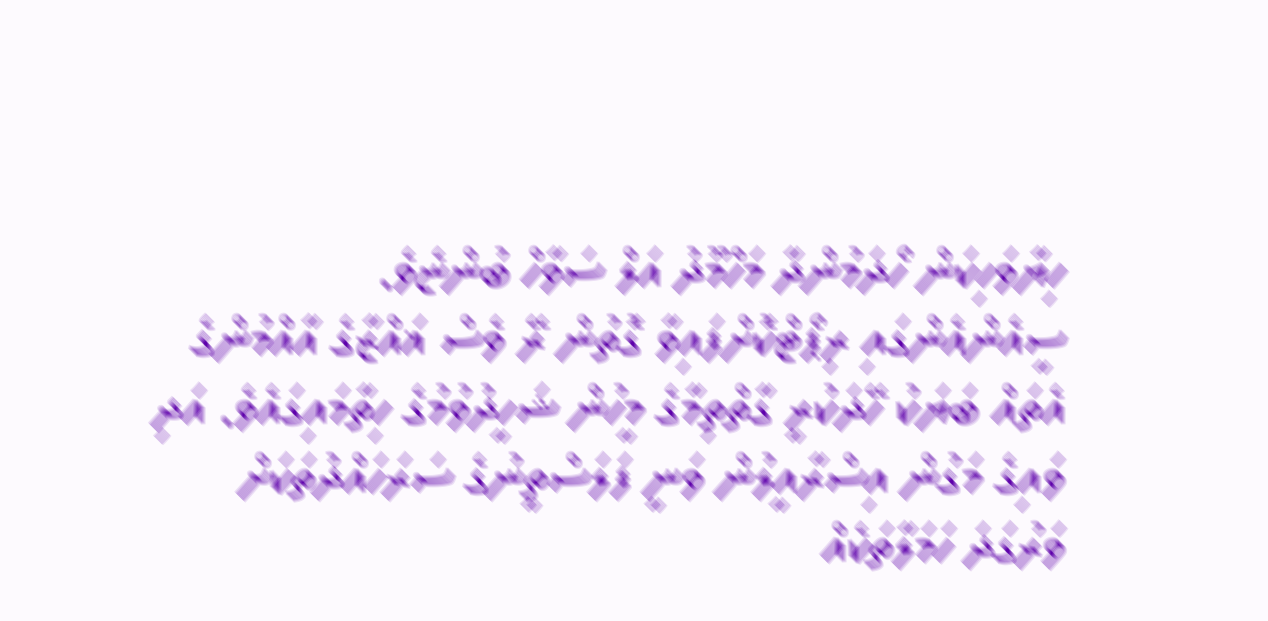ހިޔާވަހިކަން ހޯދަމުންދާ މަހްމޫދު އަލް ސަވާހް ބުންޏެވެ.
ސީއެންއެންގައި ރިޕޯޓްކޮށްފައިވާ ގޮތުން ރޭ ވެސް ޣައްޒާގެ އާއްމުންގެ އެތައް ބަޔަކު ހޭދަކުރީ ގާތްތިމާގެ މީހުން ޝަހީދުވުމުގެ ހިތާމައިގައެވެ. އަދި ވައިގެ މަގުން އިސްރާއީލުން ވަނީ ފަލަސްތީނުގެ ސަރަހައްދުތަކަށް ވަރުގަދަ ހަމަލާތަކެއް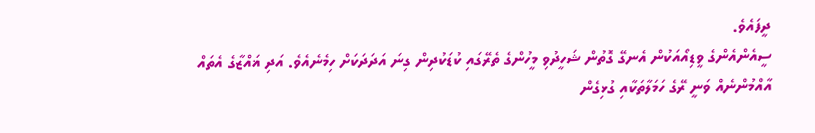ދީފައެވެ.
ސީއެންއެންގެ ވީޑިއޯއަކުން އެނގޭ ގޮތުން ޝަހީދުވި މީހުންގެ ތެރޭގައި ކުޑަކުދިން ގިނަ އަދަދަކަށް ހިމެނެއެވެ. އަދި ޣައްޒާގެ އެތައް އާއްމުންނެއް ވަނީ ރޭގެ ހަމަލާތަކާއި ގުޅިގެން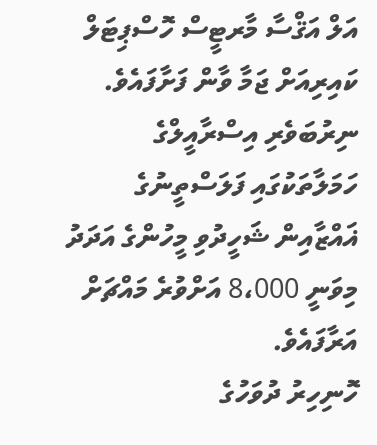އަލް އަޤްސާ މާރޓީސް ހޮސްޕިޓަލް ކައިރިއަށް ޖަމާ ވާން ފަށާފައެވެ.
ނިރުބަވެރި އިސްރާއީލްގެ ހަމަލާތަކުގައި ފަލަސްތީނުގެ ޣައްޒާއިން ޝަހީދުވި މީހުންގެ އަދަދު މިވަނީ 8،000 އަށްވުރެ މައްޗަށް އަރާފައެވެ.
ހޮނިހިރު ދުވަހުގެ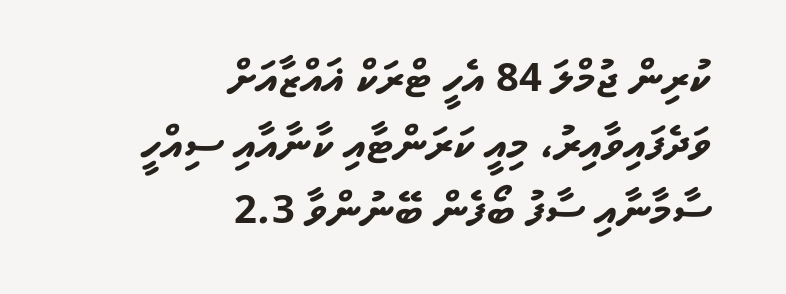ކުރިން ޖުމްލަ 84 އެހީ ޓްރަކް ޣައްޒާއަށް ވަދެފައިވާއިރު، މިއީ ކަރަންޓާއި ކާނާއާއި ސިއްހީ ސާމާނާއި ސާފު ބޯފެން ބޭނުންވާ 2.3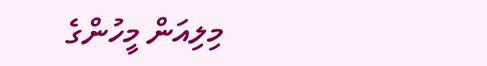މިލިއަން މީހުންގެ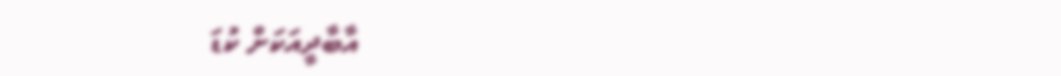އާބާދީއަކަށް ކުޑަ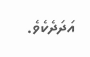އަދަދެކެވެ.